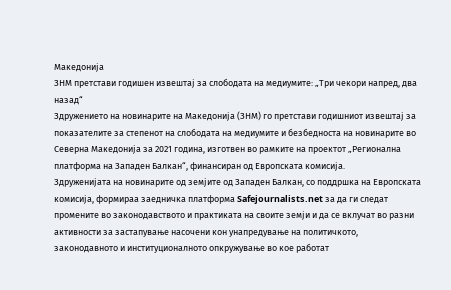Македонија
ЗНМ претстави годишен извештај за слободата на медиумите: „Три чекори напред, два назад“
Здружението на новинарите на Македонија (ЗНМ) го претстави годишниот извештај за показателите за степенот на слободата на медиумите и безбедноста на новинарите во Северна Македонија за 2021 година, изготвен во рамките на проектот „Регионална платформа на Западен Балкан“, финансиран од Европската комисија.
Здруженијата на новинарите од земјите од Западен Балкан, со поддршка на Европската комисија, формираа заедничка платформа Safejournalists.net за да ги следат промените во законодавството и практиката на своите земји и да се вклучат во разни активности за застапување насочени кон унапредување на политичкото, законодавното и институционалното опкружување во кое работат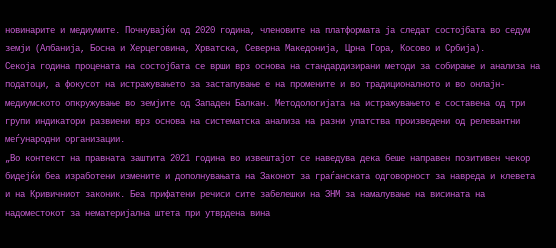новинарите и медиумите. Почнувајќи од 2020 година, членовите на платформата ја следат состојбата во седум земји (Албанија, Босна и Херцеговина, Хрватска, Северна Македонија, Црна Гора, Косово и Србија).
Секоја година процената на состојбата се врши врз основа на стандардизирани методи за собирање и анализа на податоци, а фокусот на истражувањето за застапување е на промените и во традиционалното и во онлајн-медиумското опкружување во земјите од Западен Балкан. Методологијата на истражувањето е составена од три групи индикатори развиени врз основа на систематска анализа на разни упатства произведени од релевантни меѓународни организации.
„Во контекст на правната заштита 2021 година во извештајот се наведува дека беше направен позитивен чекор бидејќи беа изработени измените и дополнувањата на Законот за граѓанската одговорност за навреда и клевета и на Кривичниот законик. Беа прифатени речиси сите забелешки на ЗНМ за намалување на висината на надоместокот за нематеријална штета при утврдена вина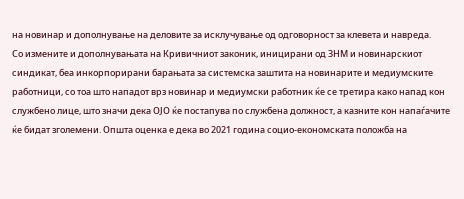на новинар и дополнување на деловите за исклучување од одговорност за клевета и навреда.
Со измените и дополнувањата на Кривичниот законик, иницирани од ЗНМ и новинарскиот синдикат, беа инкорпорирани барањата за системска заштита на новинарите и медиумските работници, со тоа што нападот врз новинар и медиумски работник ќе се третира како напад кон службено лице, што значи дека ОЈО ќе постапува по службена должност, а казните кон напаѓачите ќе бидат зголемени. Општа оценка е дека во 2021 година социо-економската положба на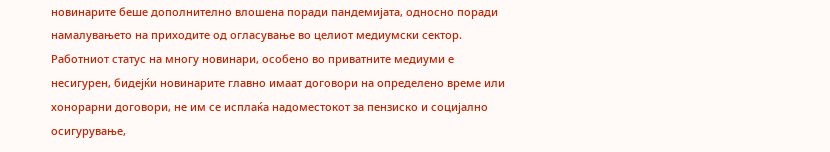новинарите беше дополнително влошена поради пандемијата, односно поради намалувањето на приходите од огласување во целиот медиумски сектор.
Работниот статус на многу новинари, особено во приватните медиуми е несигурен, бидејќи новинарите главно имаат договори на определено време или хонорарни договори, не им се исплаќа надоместокот за пензиско и социјално осигурување,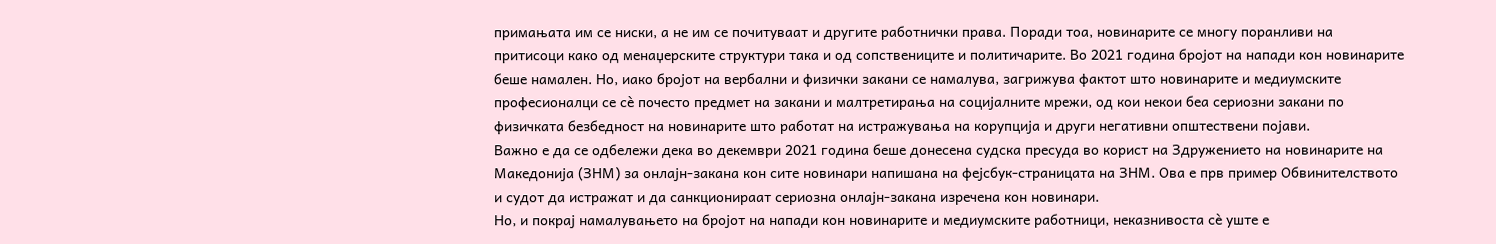примањата им се ниски, а не им се почитуваат и другите работнички права. Поради тоа, новинарите се многу поранливи на притисоци како од менаџерските структури така и од сопствениците и политичарите. Во 2021 година бројот на напади кон новинарите беше намален. Но, иако бројот на вербални и физички закани се намалува, загрижува фактот што новинарите и медиумските професионалци се сè почесто предмет на закани и малтретирања на социјалните мрежи, од кои некои беа сериозни закани по физичката безбедност на новинарите што работат на истражувања на корупција и други негативни општествени појави.
Важно е да се одбележи дека во декември 2021 година беше донесена судска пресуда во корист на Здружението на новинарите на Македонија (ЗНМ) за онлајн-закана кон сите новинари напишана на фејсбук-страницата на ЗНМ. Ова е прв пример Обвинителството и судот да истражат и да санкционираат сериозна онлајн-закана изречена кон новинари.
Но, и покрај намалувањето на бројот на напади кон новинарите и медиумските работници, неказнивоста сè уште е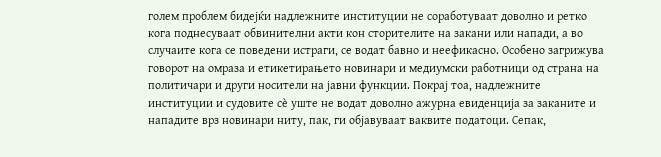голем проблем бидејќи надлежните институции не соработуваат доволно и ретко кога поднесуваат обвинителни акти кон сторителите на закани или напади, а во случаите кога се поведени истраги, се водат бавно и неефикасно. Особено загрижува говорот на омраза и етикетирањето новинари и медиумски работници од страна на политичари и други носители на јавни функции. Покрај тоа, надлежните институции и судовите сè уште не водат доволно ажурна евиденција за заканите и нападите врз новинари ниту, пак, ги објавуваат ваквите податоци. Сепак,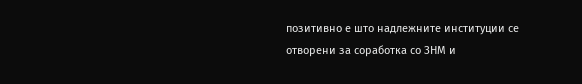позитивно е што надлежните институции се отворени за соработка со ЗНМ и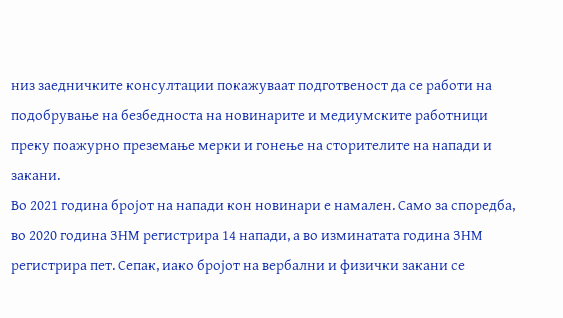низ заедничките консултации покажуваат подготвеност да се работи на подобрување на безбедноста на новинарите и медиумските работници преку поажурно преземање мерки и гонење на сторителите на напади и закани.
Во 2021 година бројот на напади кон новинари е намален. Само за споредба, во 2020 година ЗНМ регистрира 14 напади, а во изминатата година ЗНМ регистрира пет. Сепак, иако бројот на вербални и физички закани се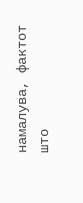намалува, фактот што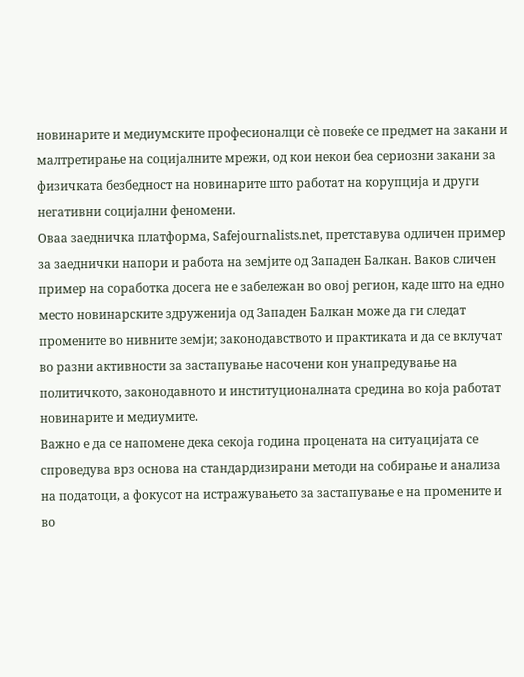новинарите и медиумските професионалци сè повеќе се предмет на закани и малтретирање на социјалните мрежи, од кои некои беа сериозни закани за физичката безбедност на новинарите што работат на корупција и други негативни социјални феномени.
Oваа заедничка платформа, Safejournalists.net, претставува одличен пример за заеднички напори и работа на земјите од Западен Балкан. Ваков сличен пример на соработка досега не е забележан во овој регион, каде што на едно место новинарските здруженија од Западен Балкан може да ги следат промените во нивните земји; законодавството и практиката и да се вклучат во разни активности за застапување насочени кон унапредување на политичкото, законодавното и институционалната средина во која работат новинарите и медиумите.
Важно е да се напомене дека секоја година процената на ситуацијата се спроведува врз основа на стандардизирани методи на собирање и анализа на податоци, а фокусот на истражувањето за застапување е на промените и во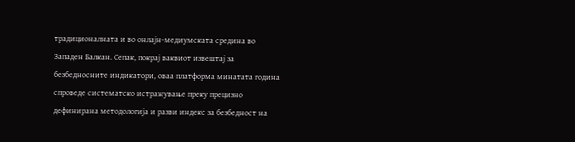традиционалната и во онлајн-медиумската средина во Западен Балкан. Сепак, покрај ваквиот извештај за безбедносните индикатори, оваа платформа минатата година спроведе систематско истражување преку прецизно дефинирана методологија и разви индекс за безбедност на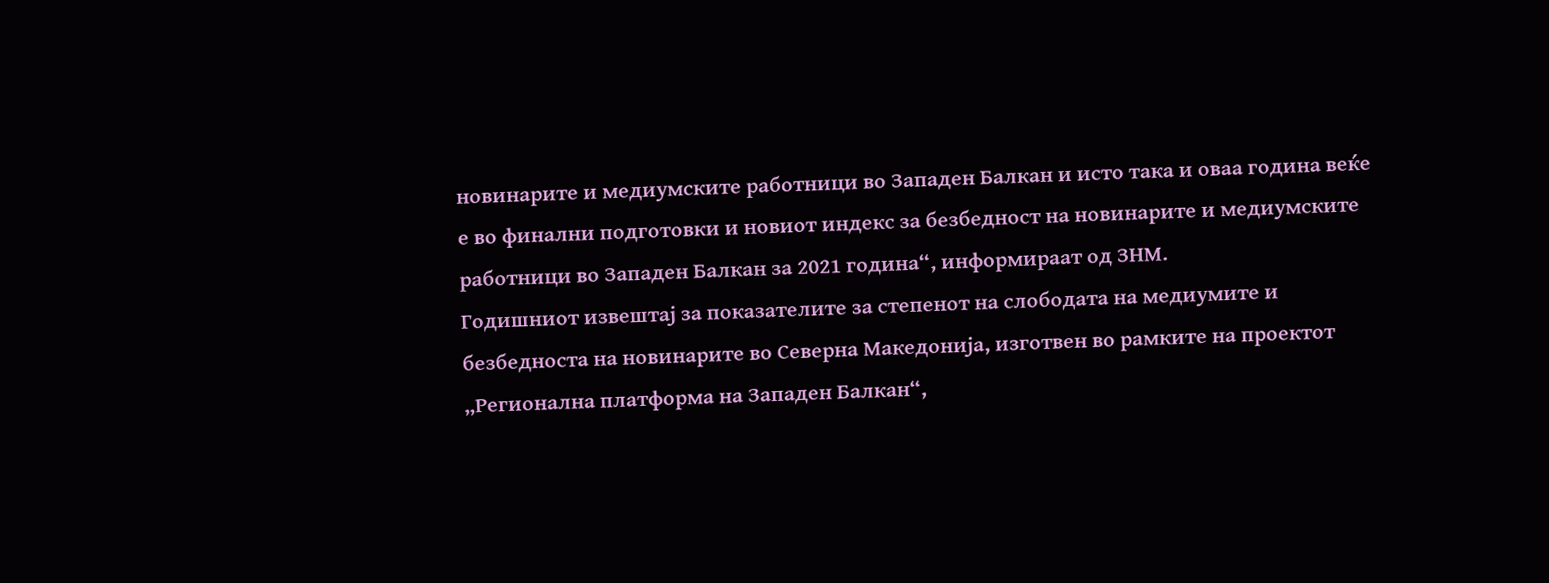новинарите и медиумските работници во Западен Балкан и исто така и оваа година веќе е во финални подготовки и новиот индекс за безбедност на новинарите и медиумските работници во Западен Балкан за 2021 година“, информираат од ЗНМ.
Годишниот извештај за показателите за степенот на слободата на медиумите и безбедноста на новинарите во Северна Македонија, изготвен во рамките на проектот „Регионална платформа на Западен Балкан“,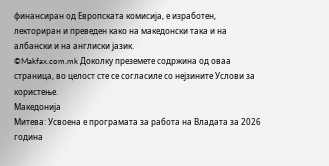финансиран од Европската комисија, е изработен, лекториран и преведен како на македонски така и на албански и на англиски јазик.
©Makfax.com.mk Доколку преземете содржина од оваа страница, во целост сте се согласиле со нејзините Услови за користење.
Македонија
Митева: Усвоена е програмата за работа на Владата за 2026 година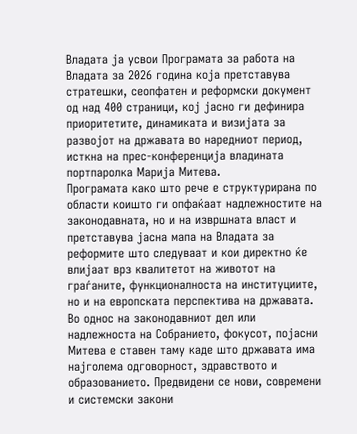Владата ја усвои Програмата за работа на Владата за 2026 година која претставува стратешки, сеопфатен и реформски документ од над 400 страници, кој јасно ги дефинира приоритетите, динамиката и визијата за развојот на државата во наредниот период, исткна на прес-конференција владината портпаролка Марија Митева.
Програмата како што рече е структурирана по области коишто ги опфаќаат надлежностите на законодавната, но и на извршната власт и претставува јасна мапа на Владата за реформите што следуваат и кои директно ќе влијаат врз квалитетот на животот на граѓаните, функционалноста на институциите, но и на европската перспектива на државата.
Во однос на законодавниот дел или надлежноста на Собранието, фокусот, појасни Митева е ставен таму каде што државата има најголема одговорност, здравството и образованието. Предвидени се нови, современи и системски закони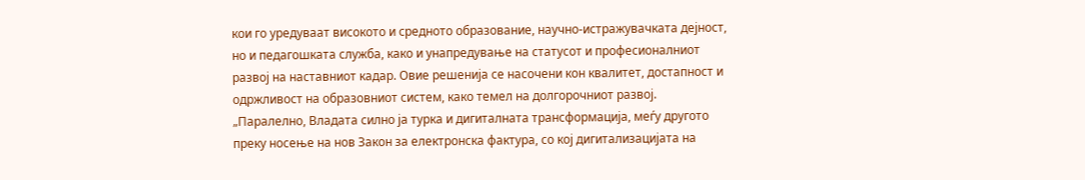кои го уредуваат високото и средното образование, научно-истражувачката дејност, но и педагошката служба, како и унапредување на статусот и професионалниот развој на наставниот кадар. Овие решенија се насочени кон квалитет, достапност и одржливост на образовниот систем, како темел на долгорочниот развој.
„Паралелно, Владата силно ја турка и дигиталната трансформација, меѓу другото преку носење на нов Закон за електронска фактура, со кој дигитализацијата на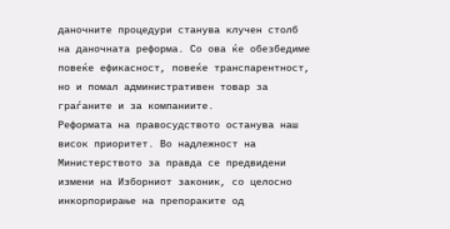даночните процедури станува клучен столб на даночната реформа. Со ова ќе обезбедиме повеќе ефикасност, повеќе транспарентност, но и помал административен товар за граѓаните и за компаниите.
Реформата на правосудството останува наш висок приоритет. Во надлежност на Министерството за правда се предвидени измени на Изборниот законик, со целосно инкорпорирање на препораките од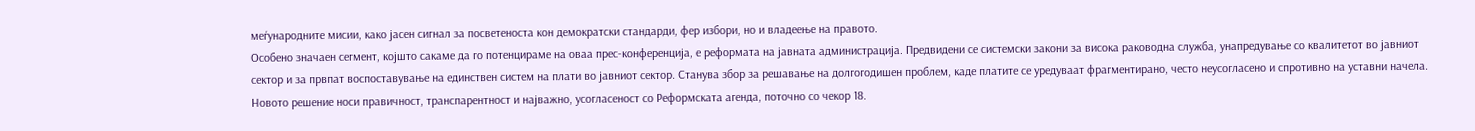меѓународните мисии, како јасен сигнал за посветеноста кон демократски стандарди, фер избори, но и владеење на правото.
Особено значаен сегмент, којшто сакаме да го потенцираме на оваа прес-конференција, е реформата на јавната администрација. Предвидени се системски закони за висока раководна служба, унапредување со квалитетот во јавниот сектор и за првпат воспоставување на единствен систем на плати во јавниот сектор. Станува збор за решавање на долгогодишен проблем, каде платите се уредуваат фрагментирано, често неусогласено и спротивно на уставни начела. Новото решение носи правичност, транспарентност и најважно, усогласеност со Реформската агенда, поточно со чекор 18.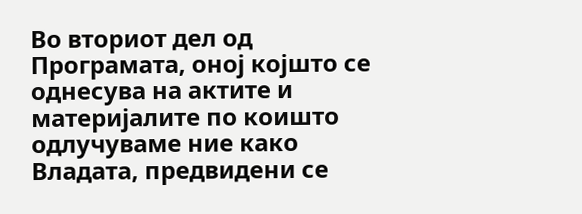Во вториот дел од Програмата, оној којшто се однесува на актите и материјалите по коишто одлучуваме ние како Владата, предвидени се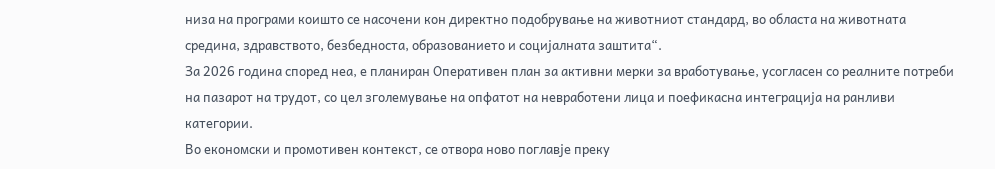низа на програми коишто се насочени кон директно подобрување на животниот стандард, во областа на животната средина, здравството, безбедноста, образованието и социјалната заштита“.
За 2026 година според неа, е планиран Оперативен план за активни мерки за вработување, усогласен со реалните потреби на пазарот на трудот, со цел зголемување на опфатот на невработени лица и поефикасна интеграција на ранливи категории.
Во економски и промотивен контекст, се отвора ново поглавје преку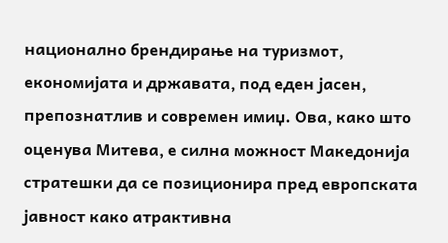национално брендирање на туризмот, економијата и државата, под еден јасен, препознатлив и современ имиџ. Ова, како што оценува Митева, е силна можност Македонија стратешки да се позиционира пред европската јавност како атрактивна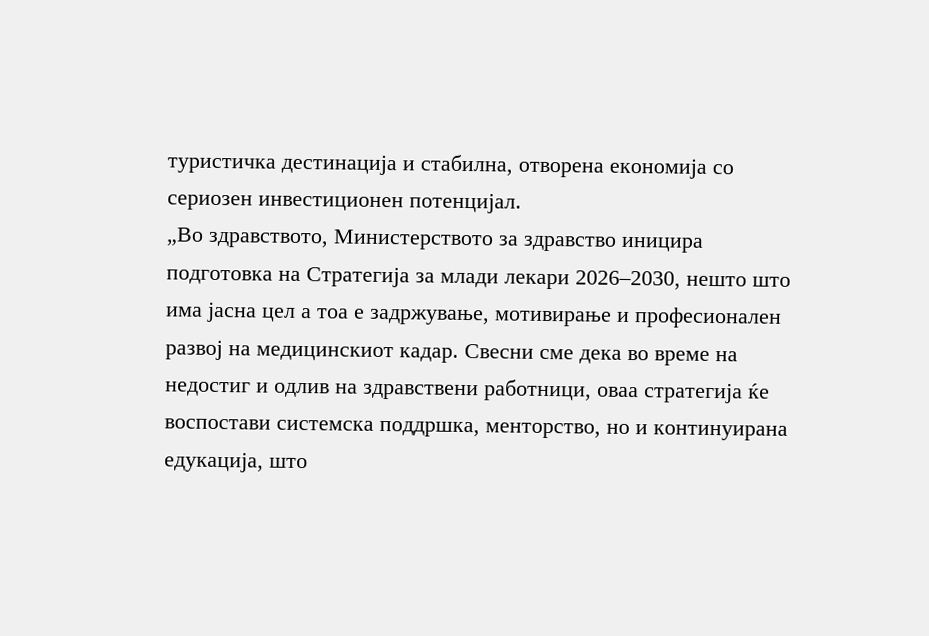туристичка дестинација и стабилна, отворена економија со сериозен инвестиционен потенцијал.
„Во здравството, Министерството за здравство иницира подготовка на Стратегија за млади лекари 2026–2030, нешто што има јасна цел а тоа е задржување, мотивирање и професионален развој на медицинскиот кадар. Свесни сме дека во време на недостиг и одлив на здравствени работници, оваа стратегија ќе воспостави системска поддршка, менторство, но и континуирана едукација, што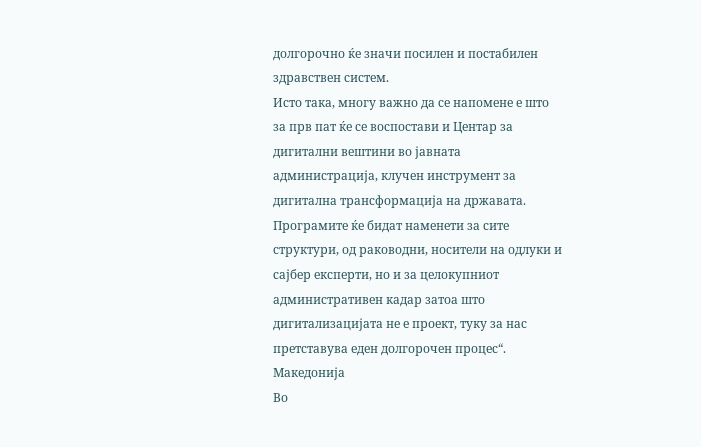долгорочно ќе значи посилен и постабилен здравствен систем.
Исто така, многу важно да се напомене е што за прв пат ќе се воспостави и Центар за дигитални вештини во јавната администрација, клучен инструмент за дигитална трансформација на државата. Програмите ќе бидат наменети за сите структури, од раководни, носители на одлуки и сајбер експерти, но и за целокупниот административен кадар затоа што дигитализацијата не е проект, туку за нас претставува еден долгорочен процес“.
Македонија
Во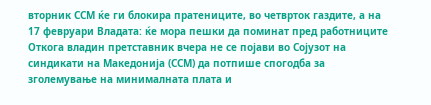вторник ССМ ќе ги блокира пратениците, во четврток газдите, а на 17 февруари Владата: ќе мора пешки да поминат пред работниците
Откога владин претставник вчера не се појави во Сојузот на синдикати на Македонија (ССМ) да потпише спогодба за зголемување на минималната плата и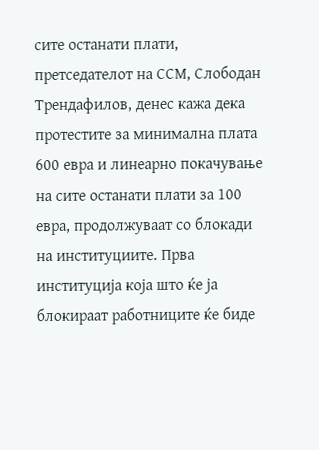сите останати плати, претседателот на ССМ, Слободан Трендафилов, денес кажа дека протестите за минимална плата 600 евра и линеарно покачување на сите останати плати за 100 евра, продолжуваат со блокади на институциите. Прва институција која што ќе ја блокираат работниците ќе биде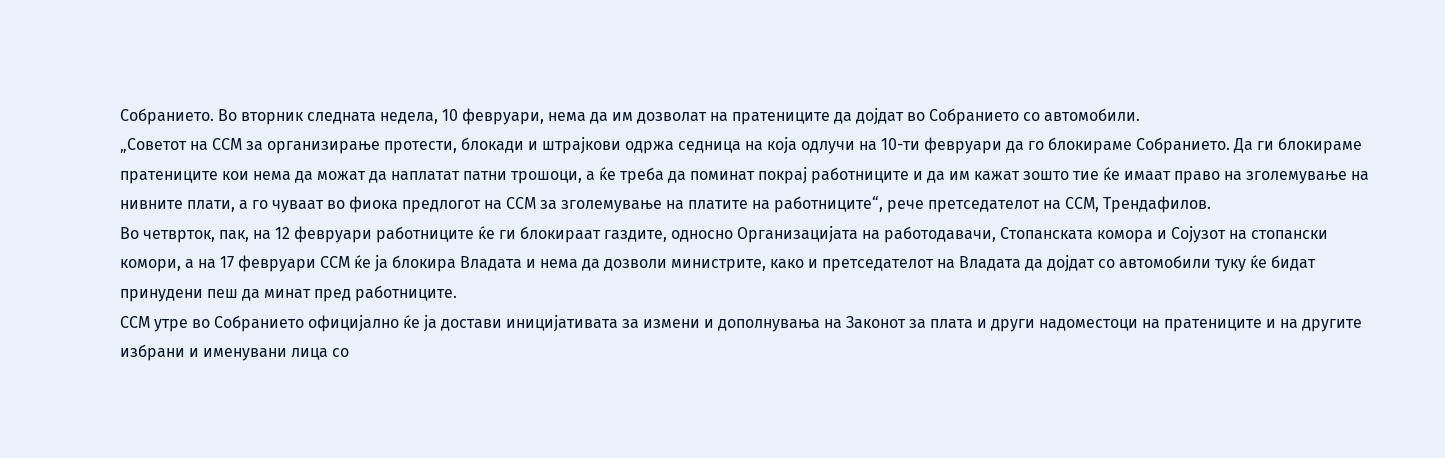Собранието. Во вторник следната недела, 10 февруари, нема да им дозволат на пратениците да дојдат во Собранието со автомобили.
„Советот на ССМ за организирање протести, блокади и штрајкови одржа седница на која одлучи на 10-ти февруари да го блокираме Собранието. Да ги блокираме пратениците кои нема да можат да наплатат патни трошоци, а ќе треба да поминат покрај работниците и да им кажат зошто тие ќе имаат право на зголемување на нивните плати, а го чуваат во фиока предлогот на ССМ за зголемување на платите на работниците“, рече претседателот на ССМ, Трендафилов.
Во четврток, пак, на 12 февруари работниците ќе ги блокираат газдите, односно Организацијата на работодавачи, Стопанската комора и Сојузот на стопански комори, а на 17 февруари ССМ ќе ја блокира Владата и нема да дозволи министрите, како и претседателот на Владата да дојдат со автомобили туку ќе бидат принудени пеш да минат пред работниците.
ССМ утре во Собранието официјално ќе ја достави иницијативата за измени и дополнувања на Законот за плата и други надоместоци на пратениците и на другите избрани и именувани лица со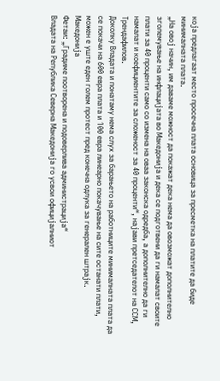која предлагаат место просечна плата основица за пресметка на платите да биде минималната плата.
„На овој начин, им даваме можност да покажат дека нема да овозможат дополнително зголемување на инфлацијата во Македонија и дека се подготвени да ги намалат своите плати за 40 проценти само со измена на оваа законска одредба, а дополнително да ги намалат и коефициентите за сложеност за 40 проценти“, најави претседателот на ССМ, Трендафилов.
Доколку Владата и понатаму нема слух за барањето на работниците минималната плата да се покачи на 600 евра плата и 100 евра линеарно покачување на сите останати плати, можен е уште еден голем протест пред конечна одлука за генерален штрајк.
Македонија
Фетаи: „Градиме поотворена и подоверлива администрација“
Владата на Република Северна Македонија го усвои официјалниот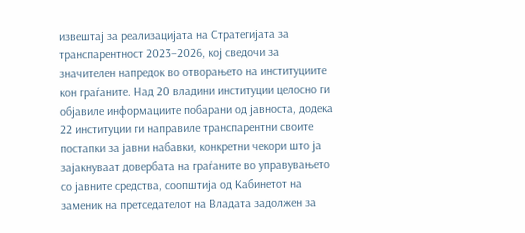извештај за реализацијата на Стратегијата за транспарентност 2023–2026, кој сведочи за значителен напредок во отворањето на институциите кон граѓаните. Над 20 владини институции целосно ги објавиле информациите побарани од јавноста, додека 22 институции ги направиле транспарентни своите постапки за јавни набавки, конкретни чекори што ја зајакнуваат довербата на граѓаните во управувањето со јавните средства, соопштија од Кабинетот на заменик на претседателот на Владата задолжен за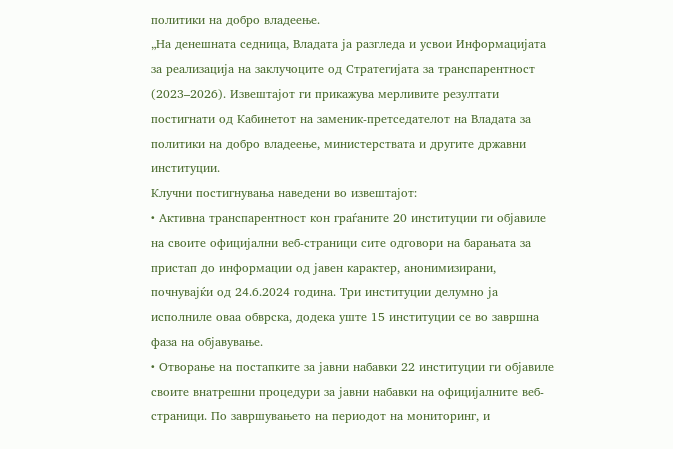политики на добро владеење.
„На денешната седница, Владата ја разгледа и усвои Информацијата за реализација на заклучоците од Стратегијата за транспарентност (2023–2026). Извештајот ги прикажува мерливите резултати постигнати од Кабинетот на заменик-претседателот на Владата за политики на добро владеење, министерствата и другите државни институции.
Клучни постигнувања наведени во извештајот:
• Активна транспарентност кон граѓаните 20 институции ги објавиле на своите официјални веб-страници сите одговори на барањата за пристап до информации од јавен карактер, анонимизирани, почнувајќи од 24.6.2024 година. Три институции делумно ја исполниле оваа обврска, додека уште 15 институции се во завршна фаза на објавување.
• Отворање на постапките за јавни набавки 22 институции ги објавиле своите внатрешни процедури за јавни набавки на официјалните веб-страници. По завршувањето на периодот на мониторинг, и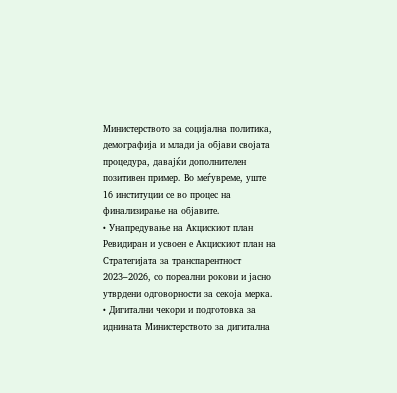Министерството за социјална политика, демографија и млади ја објави својата процедура, давајќи дополнителен позитивен пример. Во меѓувреме, уште 16 институции се во процес на финализирање на објавите.
• Унапредување на Акцискиот план Ревидиран и усвоен е Акцискиот план на Стратегијата за транспарентност 2023–2026, со пореални рокови и јасно утврдени одговорности за секоја мерка.
• Дигитални чекори и подготовка за иднината Министерството за дигитална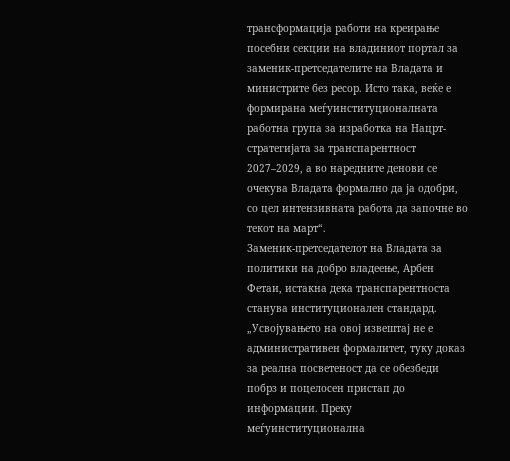трансформација работи на креирање посебни секции на владиниот портал за заменик-претседателите на Владата и министрите без ресор. Исто така, веќе е формирана меѓуинституционалната работна група за изработка на Нацрт-стратегијата за транспарентност 2027–2029, а во наредните денови се очекува Владата формално да ја одобри, со цел интензивната работа да започне во текот на март“.
Заменик-претседателот на Владата за политики на добро владеење, Арбен Фетаи, истакна дека транспарентноста станува институционален стандард.
„Усвојувањето на овој извештај не е административен формалитет, туку доказ за реална посветеност да се обезбеди побрз и поцелосен пристап до информации. Преку меѓуинституционална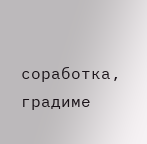соработка, градиме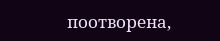поотворена,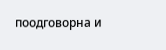поодговорна и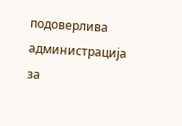подоверлива администрација за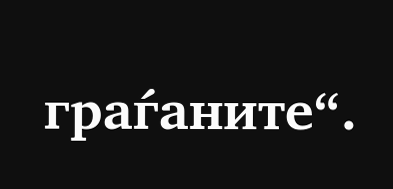граѓаните“.